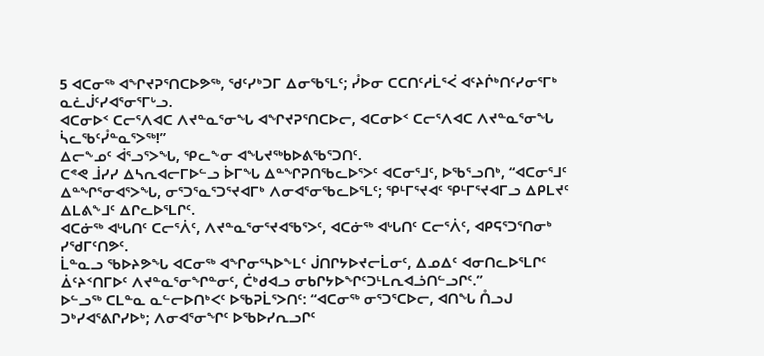5 ᐊᑕᓂᖅ ᐊᖏᔪᕈᕐᑎᑕᐅᕗᖅ, ᖁᑦᓯᒃᑐᒥ ᐃᓂᖃᕐᒪᑦ; ᓮᐅᓂ ᑕᑕᑎᑦᓱᒫᕐᐹ ᐊᑦᔨᒌᒃᑎᑦᓯᓂᕐᒥᒃ ᓇᓛᒎᑦᓯᐊᕐᓂᕐᒥᒡᓗ.
ᐊᑕᓂᐅᑉ ᑕᓕᕐᐱᐊᑕ ᐱᔪᓐᓇᕐᓂᖓ ᐊᖏᔪᕈᕐᑎᑕᐅᓕ, ᐊᑕᓂᐅᑉ ᑕᓕᕐᐱᐊᑕ ᐱᔪᓐᓇᕐᓂᖓ ᓵᓚᖃᑦᓮᓐᓇᕐᐳᖅ!”
ᐃᓕᖕᓄᑦ ᐋᕐᓗᕐᐳᖓ, ᕿᓚᖕᓂ ᐊᖓᔪᖅᑲᐅᕕᖃᕐᑐᑎᑦ.
ᑕᕝᕙ ᒨᓯᓯ ᐃᓴᕆᐊᓕᒥᐅᓪᓗ ᐆᒥᖓ ᐃᓐᖏᕈᑎᖃᓚᐅᕐᐳᑦ ᐊᑕᓂᕐᒧᑦ, ᐅᖃᕐᓗᑎᒃ, “ᐊᑕᓂᕐᒧᑦ ᐃᓐᖏᕐᓂᐊᕐᐳᖓ, ᓂᕐᑐᕐᓇᕐᑐᕐᔪᐊᒥᒃ ᐱᓂᐊᕐᓂᖃᓚᐅᕐᒪᑦ; ᕿᒻᒥᕐᔪᐊᑦ ᕿᒻᒥᕐᔪᐊᒥᓗ ᐃᑭᒪᔪᑦ ᐃᒪᕕᖕᒧᑦ ᐃᒋᓚᐅᕐᒪᒋᑦ.
ᐊᑕᓃᖅ ᐊᒡᒐᑎᑦ ᑕᓕᕐᐲᑦ, ᐱᔪᓐᓇᕐᓂᕐᔪᐊᖃᕐᐳᑦ, ᐊᑕᓃᖅ ᐊᒡᒐᑎᑦ ᑕᓕᕐᐲᑦ, ᐊᑭᕋᕐᑐᕐᑎᓂᒃ ᓯᖁᒥᑦᑎᕗᑦ.
ᒫᓐᓇᓗ ᖃᐅᔨᕗᖓ ᐊᑕᓂᖅ ᐊᖏᓂᕐᓴᐅᖕᒪᑦ ᒎᑎᒋᔭᐅᔪᓕᒫᓂᑦ, ᐃᓄᐃᑦ ᐊᓂᑎᓚᐅᕐᒪᒋᑦ ᐄᑦᔨᑉᑎᒥᐅᑦ ᐱᔪᓐᓇᕐᓂᖏᓐᓂᑦ, ᑖᒃᑯᐊᓗ ᓂᑲᒋᔭᐅᖏᑦᑐᒻᒪᕆᐊᓘᑎᓪᓗᒋᑦ.”
ᐅᓪᓗᖅ ᑕᒪᓐᓇ ᓇᓪᓕᐅᑎᒃᐸᑦ ᐅᖃᕈᒫᕐᐳᑎᑦ: “ᐊᑕᓂᖅ ᓂᕐᑐᕐᑕᐅᓕ, ᐊᑎᖓ ᑍᓗᒍ ᑐᒃᓯᐊᕐᕕᒋᓯᐅᒃ; ᐱᓂᐊᕐᓂᖏᑦ ᐅᖃᐅᓯᕆᓗᒋᑦ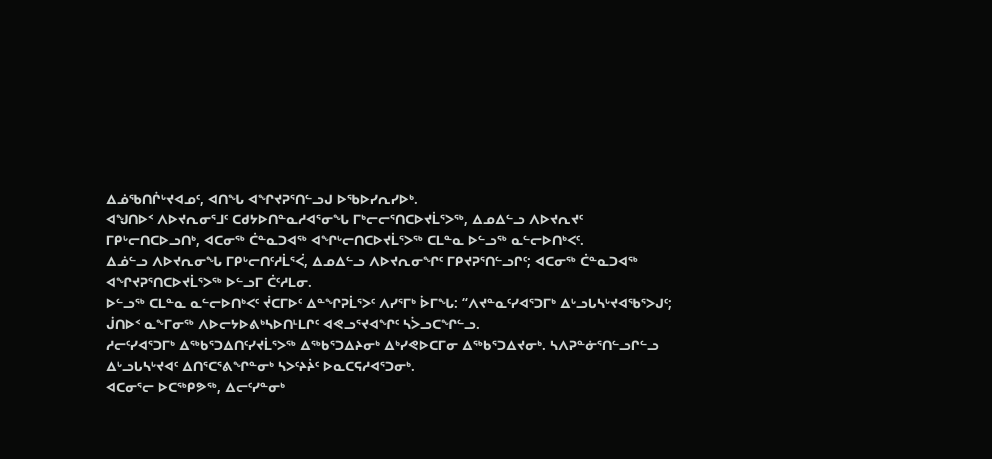ᐃᓅᖃᑎᒌᒡᔪᐊᓄᑦ, ᐊᑎᖓ ᐊᖏᔪᕈᕐᑎᓪᓗᒍ ᐅᖃᐅᓯᕆᓯᐅᒃ.
ᐊᖑᑎᐅᑉ ᐱᐅᔪᕆᓂᕐᒧᑦ ᑕᑯᔭᐅᑎᓐᓇᓱᐊᕐᓂᖓ ᒥᒃᓕᓕᕐᑎᑕᐅᔪᒫᕐᐳᖅ, ᐃᓄᐃᓪᓗ ᐱᐅᔪᕆᔪᑦ ᒥᑭᒡᓕᑎᑕᐅᓗᑎᒃ, ᐊᑕᓂᖅ ᑖᓐᓇᑐᐊᖅ ᐊᖏᒡᓕᑎᑕᐅᔪᒫᕐᐳᖅ ᑕᒪᓐᓇ ᐅᓪᓗᖅ ᓇᓪᓕᐅᑎᒃᐸᑦ.
ᐃᓅᓪᓗ ᐱᐅᔪᕆᓂᖓ ᒥᑭᒡᓕᑎᑦᓱᒫᕐᐹ, ᐃᓄᐃᓪᓗ ᐱᐅᔪᕆᓂᖏᑦ ᒥᑭᔪᕈᕐᑎᓪᓗᒋᑦ; ᐊᑕᓂᖅ ᑖᓐᓇᑐᐊᖅ ᐊᖏᔪᕈᕐᑎᑕᐅᔪᒫᕐᐳᖅ ᐅᓪᓗᒥ ᑖᑦᓱᒪᓂ.
ᐅᓪᓗᖅ ᑕᒪᓐᓇ ᓇᓪᓕᐅᑎᒃᐸᑦ ᔫᑕᒥᐅᑦ ᐃᓐᖏᕈᒫᕐᐳᑦ ᐱᓯᕐᒥᒃ ᐆᒥᖓ: “ᐱᔪᓐᓇᑦᓯᐊᕐᑐᒥᒃ ᐃᒡᓗᒐᓴᒡᔪᐊᖃᕐᐳᒍᑦ; ᒎᑎᐅᑉ ᓇᖕᒥᓂᖅ ᐱᐅᓕᔭᐅᕕᒃᓴᐅᑎᒻᒪᒋᑦ ᐊᕙᓗᕐᔪᐊᖏᑦ ᓴᐴᓗᑕᖏᓪᓗ.
ᓱᓕᑦᓯᐊᕐᑐᒥᒃ ᐃᖅᑲᕐᑐᐃᑎᑦᓯᔪᒫᕐᐳᖅ ᐃᖅᑲᕐᑐᐃᔨᓂᒃ ᐃᒃᓯᕙᐅᑕᒥᓂ ᐃᖅᑲᕐᑐᐃᔪᓂᒃ. ᓴᐱᕈᓐᓃᕐᑎᓪᓗᒋᓪᓗ ᐃᒡᓗᒐᓴᒡᔪᐊᑦ ᐃᑎᕐᑕᕐᕕᖏᓐᓂᒃ ᓴᐳᑦᔨᔩᑦ ᐅᓇᑕᕋᓱᐊᕐᑐᓂᒃ.
ᐊᑕᓂᕐᓕ ᐅᑕᖅᑭᕗᖅ, ᐃᓕᑦᓯᓐᓂᒃ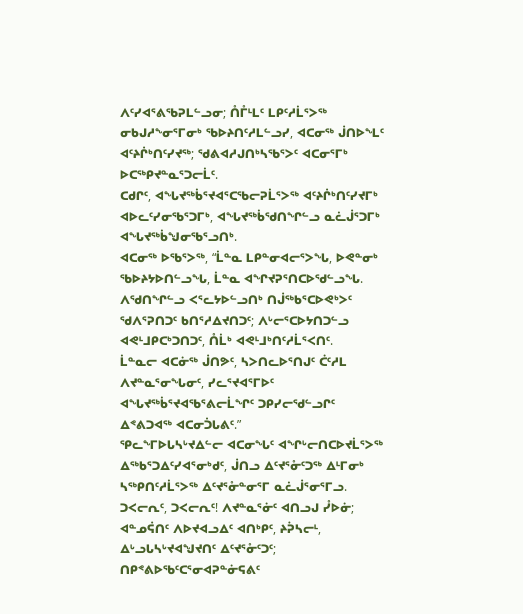ᐱᑦᓯᐊᕐᕕᖃᕈᒪᓪᓗᓂ; ᑍᒤᒻᒪᑦ ᒪᑭᑦᓱᒫᕐᐳᖅ ᓂᑲᒍᓱᖕᓂᕐᒥᓂᒃ ᖃᐅᔨᑎᑦᓱᒪᓪᓗᓯ, ᐊᑕᓂᖅ ᒎᑎᐅᖕᒪᑦ ᐊᑦᔨᒌᒃᑎᑦᓯᔪᖅ; ᖁᕕᐊᓱᒍᑎᒃᓴᖃᕐᐳᑦ ᐊᑕᓂᕐᒥᒃ ᐅᑕᖅᑭᔪᓐᓇᕐᑐᓕᒫᑦ.
ᑕᑯᒋᑦ, ᐊᖓᔪᖅᑳᕐᔪᐊᕐᑕᖃᓕᕈᒫᕐᐳᖅ ᐊᑦᔨᒌᒃᑎᑦᓯᔪᒥᒃ ᐊᐅᓚᑦᓯᓂᖃᕐᑐᒥᒃ, ᐊᖓᔪᖅᑳᖁᑎᖏᓪᓗ ᓇᓛᒎᕐᑐᒥᒃ ᐊᖓᔪᖅᑳᖑᓂᖃᕐᓗᑎᒃ.
ᐊᑕᓂᖅ ᐅᖃᕐᐳᖅ, “ᒫᓐᓇ ᒪᑭᓐᓂᐊᓕᕐᐳᖓ, ᐅᕙᓐᓂᒃ ᖃᐅᔨᔭᐅᑎᓪᓗᖓ, ᒫᓐᓇ ᐊᖏᔪᕈᕐᑎᑕᐅᖁᓪᓗᖓ.
ᐱᖁᑎᖏᓪᓗ ᐸᕐᓚᔭᐅᓪᓗᑎᒃ ᑎᒎᖅᑲᕐᑕᐅᕙᒃᐳᑦ ᖁᐱᕐᕈᑎᑐᑦ ᑲᑎᕐᓱᐃᔪᑎᑐᑦ; ᐱᒡᓕᕐᑕᐅᔭᑎᑐᓪᓗ ᐊᕙᒻᒧᑭᑕᒃᑐᑎᑐᑦ, ᑍᒫᒃ ᐊᕙᒻᒧᒃᑎᑦᓱᒫᕐᐸᑎᑦ.
ᒫᓐᓇᓕ ᐊᑕᓃᖅ ᒎᑎᕗᑦ, ᓴᐳᑎᓚᐅᕐᑎᒍᑦ ᑖᑦᓱᒪ ᐱᔪᓐᓇᕐᓂᖓᓂᑦ, ᓯᓚᕐᔪᐊᕐᒥᐅᑦ ᐊᖓᔪᖅᑳᕐᔪᐊᖃᕐᕕᓕᒫᖏᑦ ᑐᑭᓯᓕᖁᓪᓗᒋᑦ ᐃᕝᕕᑐᐊᖅ ᐊᑕᓂᑑᒐᕕᑦ.”
ᕿᓚᖕᒥᐅᒐᓴᒡᔪᐃᓪᓕ ᐊᑕᓂᖓᑦ ᐊᖏᒡᓕᑎᑕᐅᔪᒫᕐᐳᖅ ᐃᖅᑲᕐᑐᐃᑦᓯᐊᕐᓂᒃᑯᑦ, ᒎᑎᓗ ᐃᑦᔪᕐᓁᑦᑐᖅ ᐃᒻᒥᓂᒃ ᓴᖅᑭᑎᑦᓱᒫᕐᐳᖅ ᐃᑦᔪᕐᓁᓐᓂᕐᒥ ᓇᓛᒎᕐᓂᕐᒥᓗ.
ᑐᐸᓕᕆᑦ, ᑐᐸᓕᕆᑦ! ᐱᔪᓐᓇᕐᓃᑦ ᐊᑎᓗᒍ ᓮᐅᓃ; ᐊᓐᓄᕌᑎᑦ ᐱᐅᔪᐊᓗᐃᑦ ᐊᑎᒃᑭᑦ, ᔨᕉᓴᓕᒻ, ᐃᒡᓗᒐᓴᒡᔪᐊᖑᔪᑎᑦ ᐃᑦᔪᕐᓁᑦᑐᑦ; ᑎᑭᕝᕕᐅᖃᑦᑕᕐᓂᐊᕈᓐᓃᕋᕕᑦ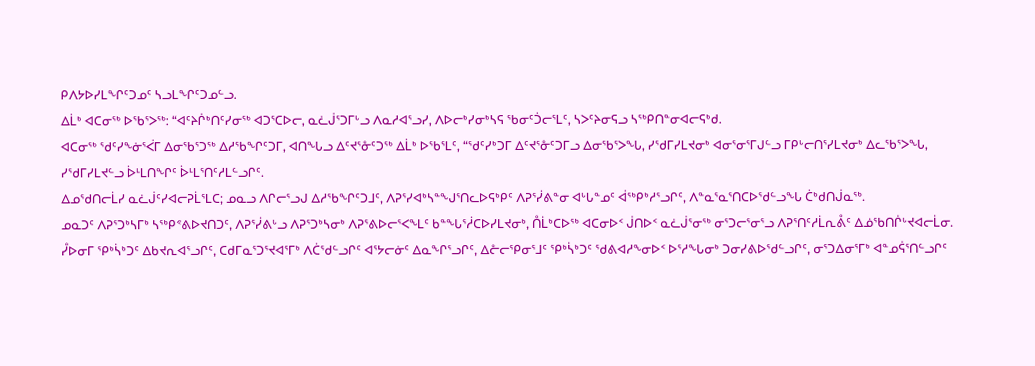ᑭᐱᔭᐅᓯᒪᖏᑦᑐᓄᑦ ᓴᓗᒪᖏᑦᑐᓄᓪᓗ.
ᐃᒫᒃ ᐊᑕᓂᖅ ᐅᖃᕐᐳᖅ: “ᐊᑦᔨᒌᒃᑎᑦᓯᓂᖅ ᐊᑐᕐᑕᐅᓕ, ᓇᓛᒎᕐᑐᒥᒡᓗ ᐱᓇᓱᐊᕐᓗᓯ, ᐱᐅᓕᒃᓯᓂᒃᓴᕋ ᖃᓂᑦᑑᓕᕐᒪᑦ, ᓴᐳᑦᔨᓂᕋᓗ ᓴᖅᑭᑎᓐᓂᐊᓕᕋᒃᑯ.
ᐊᑕᓂᖅ ᖁᑦᓯᖕᓃᕐᐹᒥ ᐃᓂᖃᕐᑐᖅ ᐃᓱᖃᖏᑦᑐᒥ, ᐊᑎᖓᓗ ᐃᑦᔪᕐᓁᑦᑐᖅ ᐃᒫᒃ ᐅᖃᕐᒪᑦ, “ᖁᑦᓯᒃᑐᒥ ᐃᑦᔪᕐᓁᑦᑐᒥᓗ ᐃᓂᖃᕐᐳᖓ, ᓯᖁᒥᓯᒪᔪᓂᒃ ᐊᓂᕐᓂᕐᒥᒍᓪᓗ ᒥᑭᒡᓕᑎᕐᓯᒪᔪᓂᒃ ᐃᓚᖃᕐᐳᖓ, ᓯᖁᒥᓯᒪᔪᓪᓗ ᐆᒻᒪᑎᖏᑦ ᐆᒻᒪᕐᑎᑦᓱᒪᓪᓗᒋᑦ.
ᐃᓄᖁᑎᓕᒫᓯ ᓇᓛᒎᑦᓯᐊᓕᕈᒫᕐᒪᑕ; ᓄᓇᓗ ᐱᒋᓕᕐᓗᒍ ᐃᓱᖃᖏᑦᑐᒧᑦ, ᐱᕈᕐᓯᐊᒃᓴᓐᖑᕐᑎᓚᐅᕋᒃᑭᑦ ᐱᕈᕐᓰᕕᓐᓂ ᐊᒡᒐᓐᓄᑦ ᐋᖅᑭᒃᓱᕐᓗᒋᑦ, ᐱᓐᓇᕐᓇᕐᑎᑕᐅᖁᓪᓗᖓ ᑖᒃᑯᑎᒎᓇᖅ.
ᓄᓇᑐᑦ ᐱᕈᕐᑐᒃᓴᒥᒃ ᓴᖅᑭᕝᕕᐅᔪᑎᑐᑦ, ᐱᕈᕐᓰᕕᒡᓗ ᐱᕈᕐᑐᒃᓴᓂᒃ ᐱᕈᕐᕕᐅᓕᕐᐸᖕᒪᑦ ᑲᓐᖓᕐᓲᑕᐅᓯᒪᔪᓂᒃ, ᑍᒫᒃᑕᐅᖅ ᐊᑕᓂᐅᑉ ᒎᑎᐅᑉ ᓇᓛᒎᕐᓂᖅ ᓂᕐᑐᓕᕐᓂᕐᓗ ᐱᕈᕐᑎᑦᓱᒫᕆᕔᑦ ᐃᓅᖃᑎᒌᒡᔪᐊᓕᒫᓂ.
ᓮᐅᓂᒥ ᕿᒃᓵᒃᑐᑦ ᐃᑲᔪᕆᐊᕐᓗᒋᑦ, ᑕᑯᒥᓇᕐᑐᕐᔪᐊᕐᒥᒃ ᐱᑖᖁᓪᓗᒋᑦ ᐊᕐᔭᓕᓃᑦ ᐃᓇᖏᕐᓗᒋᑦ, ᐃᓔᓕᕿᓂᕐᒧᑦ ᕿᒃᓵᒃᑐᑦ ᖁᕕᐊᓱᖕᓂᐅᑉ ᐅᕐᓱᖓᓂᒃ ᑐᓂᓯᕕᐅᖁᓪᓗᒋᑦ, ᓂᕐᑐᐃᓂᕐᒥᒃ ᐊᓐᓄᕌᕐᑎᓪᓗᒋᑦ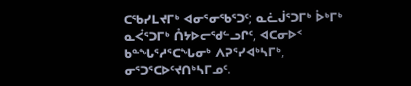ᑕᖃᓯᒪᔪᒥᒃ ᐊᓂᕐᓂᖃᕐᑐᑦ; ᓇᓛᒎᕐᑐᒥᒃ ᐆᒃᒥᒃ ᓇᐹᕐᑐᒥᒃ ᑍᔭᐅᓕᖁᓪᓗᒋᑦ, ᐊᑕᓂᐅᑉ ᑲᓐᖓᕐᓱᕐᑕᖓᓂᒃ ᐱᕈᕐᓯᐊᒃᓴᒥᒃ, ᓂᕐᑐᕐᑕᐅᑦᔪᑎᒃᓴᒥᓄᑦ.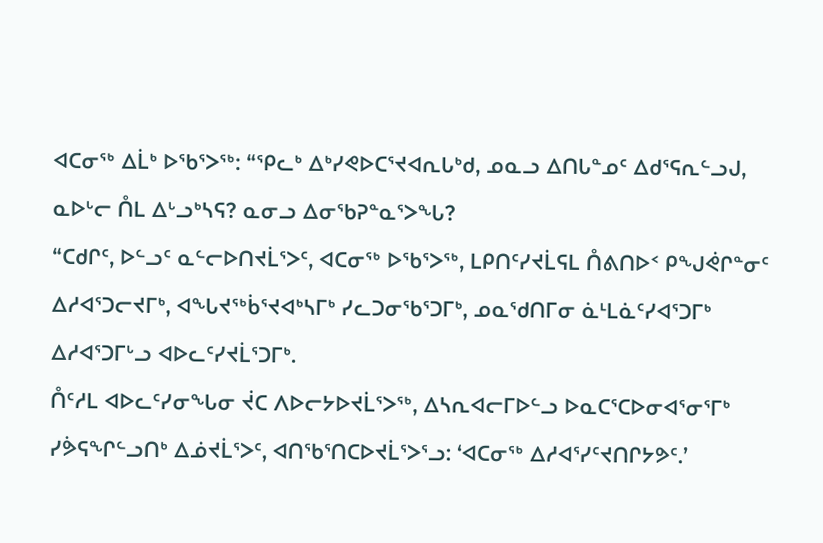ᐊᑕᓂᖅ ᐃᒫᒃ ᐅᖃᕐᐳᖅ: “ᕿᓚᒃ ᐃᒃᓯᕙᐅᑕᕐᔪᐊᕆᒐᒃᑯ, ᓄᓇᓗ ᐃᑎᒐᓐᓄᑦ ᐃᑯᕐᕋᕆᓪᓗᒍ, ᓇᐅᒡᓕ ᑍᒪ ᐃᒡᓗᒃᓴᕋ? ᓇᓂᓗ ᐃᓂᖃᕈᓐᓇᕐᐳᖓ?
“ᑕᑯᒋᑦ, ᐅᓪᓗᑦ ᓇᓪᓕᐅᑎᔪᒫᕐᐳᑦ, ᐊᑕᓂᖅ ᐅᖃᕐᐳᖅ, ᒪᑭᑎᑦᓯᔪᒫᕋᒪ ᑍᕕᑎᐅᑉ ᑭᖑᕚᒋᓐᓂᑦ ᐃᓱᐊᕐᑐᓕᔪᒥᒃ, ᐊᖓᔪᖅᑳᕐᔪᐊᒃᓴᒥᒃ ᓯᓚᑐᓂᖃᕐᑐᒥᒃ, ᓄᓇᖁᑎᒥᓂ ᓈᒻᒪᓈᑦᓯᐊᕐᑐᒥᒃ ᐃᓱᐊᕐᑐᒥᒡᓗ ᐊᐅᓚᑦᓯᔪᒫᕐᑐᒥᒃ.
ᑍᑦᓱᒪ ᐊᐅᓚᑦᓯᓂᖓᓂ ᔫᑕ ᐱᐅᓕᔭᐅᔪᒫᕐᐳᖅ, ᐃᓴᕆᐊᓕᒥᐅᓪᓗ ᐅᓇᑕᕐᑕᐅᓂᐊᕐᓂᕐᒥᒃ ᓯᕘᕋᖏᓪᓗᑎᒃ ᐃᓅᔪᒫᕐᐳᑦ, ᐊᑎᖃᕐᑎᑕᐅᔪᒫᕐᐳᕐᓗ: ‘ᐊᑕᓂᖅ ᐃᓱᐊᕐᓯᑦᔪᑎᒋᔭᕗᑦ.’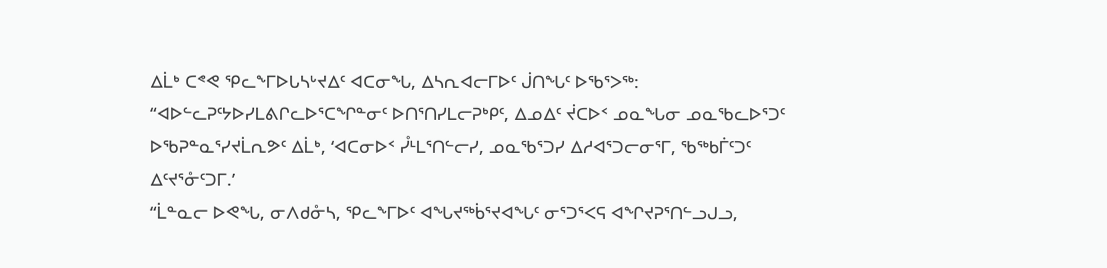ᐃᒫᒃ ᑕᕝᕙ ᕿᓚᖕᒥᐅᒐᓴᒡᔪᐃᑦ ᐊᑕᓂᖓ, ᐃᓴᕆᐊᓕᒥᐅᑦ ᒎᑎᖓᑦ ᐅᖃᕐᐳᖅ: “ᐊᐅᓪᓚᕈᑦᔭᐅᓯᒪᕕᒋᓚᐅᕐᑕᖏᓐᓂᑦ ᐅᑎᕐᑎᓯᒪᓕᕈᒃᑭᑦ, ᐃᓄᐃᑦ ᔫᑕᐅᑉ ᓄᓇᖓᓂ ᓄᓇᖃᓚᐅᕐᑐᑦ ᐅᖃᕈᓐᓇᕐᓯᔪᒫᕆᕗᑦ ᐃᒫᒃ, ‘ᐊᑕᓂᐅᑉ ᓮᒻᒪᕐᑎᓪᓕᓯ, ᓄᓇᖃᕐᑐᓯ ᐃᓱᐊᕐᑐᓕᓂᕐᒥ, ᖃᖅᑲᒦᑦᑐᑦ ᐃᑦᔪᕐᓁᑦᑐᒥ.’
“ᒫᓐᓇᓕ ᐅᕙᖓ, ᓂᐱᑯᓁᓴ, ᕿᓚᖕᒥᐅᑦ ᐊᖓᔪᖅᑳᕐᔪᐊᖓᑦ ᓂᕐᑐᕐᐸᕋ ᐊᖏᔪᕈᕐᑎᓪᓗᒍᓗ,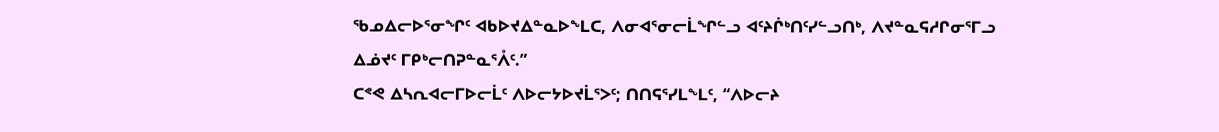ᖃᓄᐃᓕᐅᕐᓂᖏᑦ ᐊᑲᐅᔪᐃᓐᓇᐅᖕᒪᑕ, ᐱᓂᐊᕐᓂᓕᒫᖏᓪᓗ ᐊᑦᔨᒌᒃᑎᑦᓯᓪᓗᑎᒃ, ᐱᔪᓐᓇᕋᓱᒋᓂᕐᒥᓗ ᐃᓅᔪᑦ ᒥᑭᒃᓕᑎᕈᓐᓇᕐᐰᑦ.”
ᑕᕝᕙ ᐃᓴᕆᐊᓕᒥᐅᓕᒫᑦ ᐱᐅᓕᔭᐅᔪᒫᕐᐳᑦ; ᑎᑎᕋᕐᓯᒪᖕᒪᑦ, “ᐱᐅᓕᔨ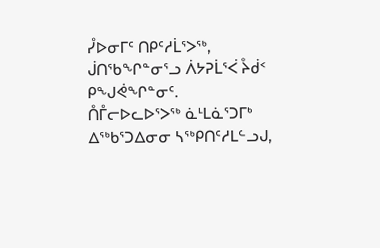ᓮᐅᓂᒥᑦ ᑎᑭᑦᓱᒫᕐᐳᖅ, ᒎᑎᖃᖏᓐᓂᕐᓗ ᐲᔭᕈᒫᕐᐹ ᔧᑰᑉ ᑭᖑᕚᖏᓐᓂᑦ.
ᑍᒤᓕᐅᓚᐅᕐᐳᖅ ᓈᒻᒪᓈᕐᑐᒥᒃ ᐃᖅᑲᕐᑐᐃᓂᓂ ᓴᖅᑭᑎᑦᓱᒪᓪᓗᒍ,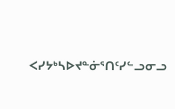ᐸᓯᔭᒃᓴᐅᔪᓐᓃᕐᑎᑦᓯᓪᓗᓂᓗ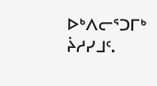ᐅᒃᐱᓕᕐᑐᒥᒃ ᔩᓱᓯᒧᑦ.